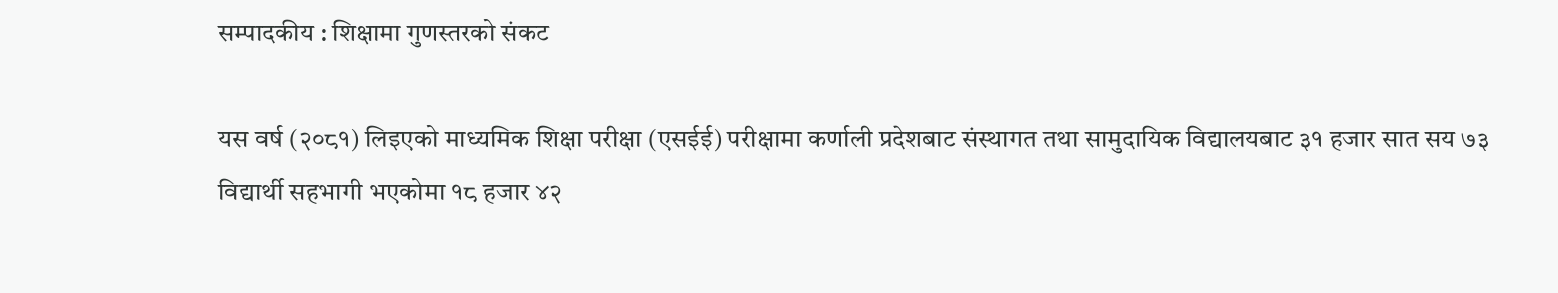सम्पादकीय : शिक्षामा गुणस्तरको संकट

यस वर्ष (२०८१) लिइएको माध्यमिक शिक्षा परीक्षा (एसईई) परीक्षामा कर्णाली प्रदेशबाट संस्थागत तथा सामुदायिक विद्यालयबाट ३१ हजार सात सय ७३ विद्यार्थी सहभागी भएकोमा १८ हजार ४२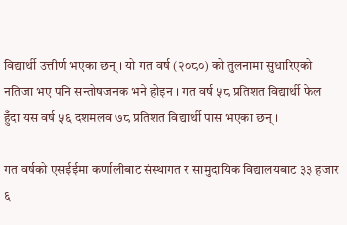विद्यार्थी उत्तीर्ण भएका छन् । यो गत वर्ष (२०८०) को तुलनामा सुधारिएको नतिजा भए पनि सन्तोषजनक भने होइन । गत वर्ष ५८ प्रतिशत विद्यार्थी फेल हुँदा यस वर्ष ५६ दशमलव ७८ प्रतिशत विद्यार्थी पास भएका छन् ।

गत वर्षको एसईईमा कर्णालीबाट संस्थागत र सामुदायिक विद्यालयबाट ३३ हजार ६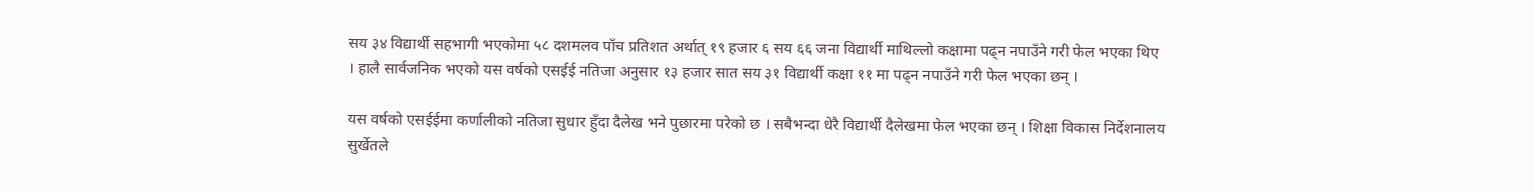सय ३४ विद्यार्थी सहभागी भएकोमा ५८ दशमलव पाँच प्रतिशत अर्थात् १९ हजार ६ सय ६६ जना विद्यार्थी माथिल्लो कक्षामा पढ्न नपाउँने गरी फेल भएका थिए । हालै सार्वजनिक भएको यस वर्षको एसईई नतिजा अनुसार १३ हजार सात सय ३१ विद्यार्थी कक्षा ११ मा पढ्न नपाउँने गरी फेल भएका छन् ।

यस वर्षको एसईईमा कर्णालीको नतिजा सुधार हुँदा दैलेख भने पुछारमा परेको छ । सबैभन्दा धेरै विद्यार्थी दैलेखमा फेल भएका छन् । शिक्षा विकास निर्देशनालय सुर्खेतले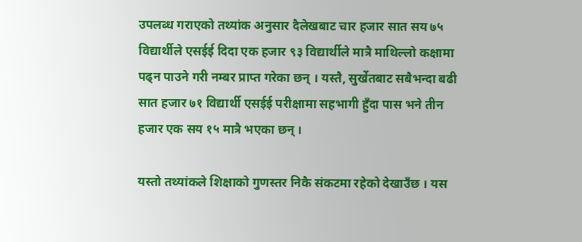उपलब्ध गराएको तथ्यांक अनुसार दैलेखबाट चार हजार सात सय ७५ विद्यार्थीले एसईई दिदा एक हजार ९३ विद्यार्थीले मात्रै माथिल्लो कक्षामा पढ्न पाउने गरी नम्बर प्राप्त गरेका छन् । यस्तै, सुर्खेतबाट सबैभन्दा बढी सात हजार ७१ विद्यार्थी एसईई परीक्षामा सहभागी हुँदा पास भने तीन हजार एक सय १५ मात्रै भएका छन् ।

यस्तो तथ्यांकले शिक्षाको गुणस्तर निकै संकटमा रहेको देखाउँछ । यस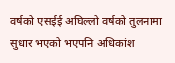वर्षको एसईई अघिल्लो वर्षको तुलनामा सुधार भएको भएपनि अधिकांश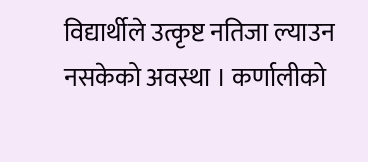विद्यार्थीले उत्कृष्ट नतिजा ल्याउन नसकेको अवस्था । कर्णालीको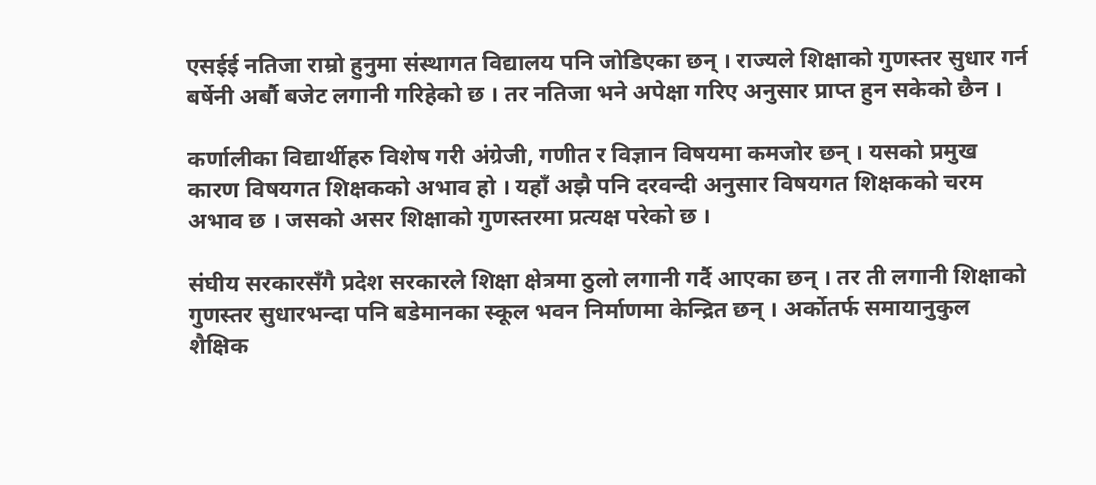एसईई नतिजा राम्रो हुनुमा संस्थागत विद्यालय पनि जोडिएका छन् । राज्यले शिक्षाको गुणस्तर सुधार गर्न बर्षेनी अर्बौ बजेट लगानी गरिहेको छ । तर नतिजा भने अपेक्षा गरिए अनुसार प्राप्त हुन सकेको छैन ।

कर्णालीका विद्यार्थीहरु विशेष गरी अंग्रेजी, गणीत र विज्ञान विषयमा कमजोर छन् । यसको प्रमुख कारण विषयगत शिक्षकको अभाव हो । यहाँ अझै पनि दरवन्दी अनुसार विषयगत शिक्षकको चरम अभाव छ । जसको असर शिक्षाको गुणस्तरमा प्रत्यक्ष परेको छ ।

संघीय सरकारसँगै प्रदेश सरकारले शिक्षा क्षेत्रमा ठुलो लगानी गर्दै आएका छन् । तर ती लगानी शिक्षाको गुणस्तर सुधारभन्दा पनि बडेमानका स्कूल भवन निर्माणमा केन्द्रित छन् । अर्कोतर्फ समायानुकुल शैक्षिक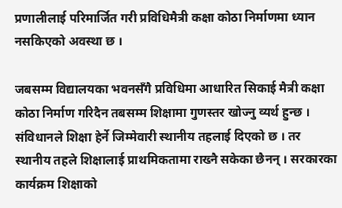प्रणालीलाई परिमार्जित गरी प्रविधिमैत्री कक्षा कोठा निर्माणमा ध्यान नसकिएको अवस्था छ ।

जबसम्म विद्यालयका भवनसँगै प्रविधिमा आधारित सिकाई मैत्री कक्षा कोठा निर्माण गरिदैन तबसम्म शिक्षामा गुणस्तर खोज्नु व्यर्थ हुन्छ । संविधानले शिक्षा हेर्ने जिम्मेवारी स्थानीय तहलाई दिएको छ । तर स्थानीय तहले शिक्षालाई प्राथमिकतामा राख्नै सकेका छैनन् । सरकारका कार्यक्रम शिक्षाको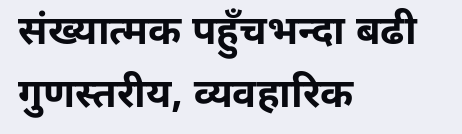संख्यात्मक पहुँचभन्दा बढी गुणस्तरीय, व्यवहारिक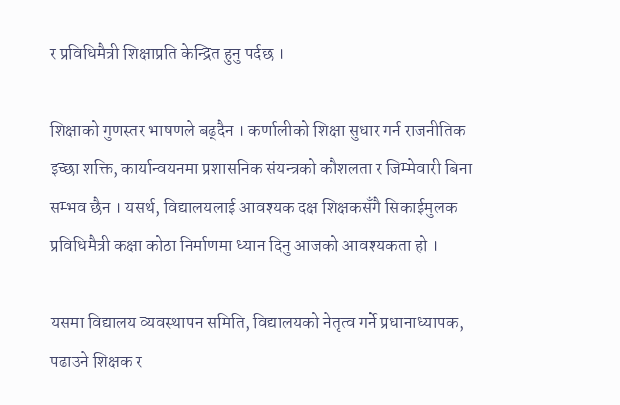र प्रविधिमैत्री शिक्षाप्रति केन्द्रित हुनु पर्दछ ।

शिक्षाको गुणस्तर भाषणले बढ्दैन । कर्णालीको शिक्षा सुधार गर्न राजनीतिक इच्छा शक्ति, कार्यान्वयनमा प्रशासनिक संयन्त्रको कौशलता र जिम्मेवारी बिना सम्भव छैन । यसर्थ, विद्यालयलाई आवश्यक दक्ष शिक्षकसँगै सिकाईमुलक प्रविधिमैत्री कक्षा कोठा निर्माणमा ध्यान दिनु आजको आवश्यकता हो ।

यसमा विद्यालय व्यवस्थापन समिति, विद्यालयको नेतृत्व गर्ने प्रधानाध्यापक, पढाउने शिक्षक र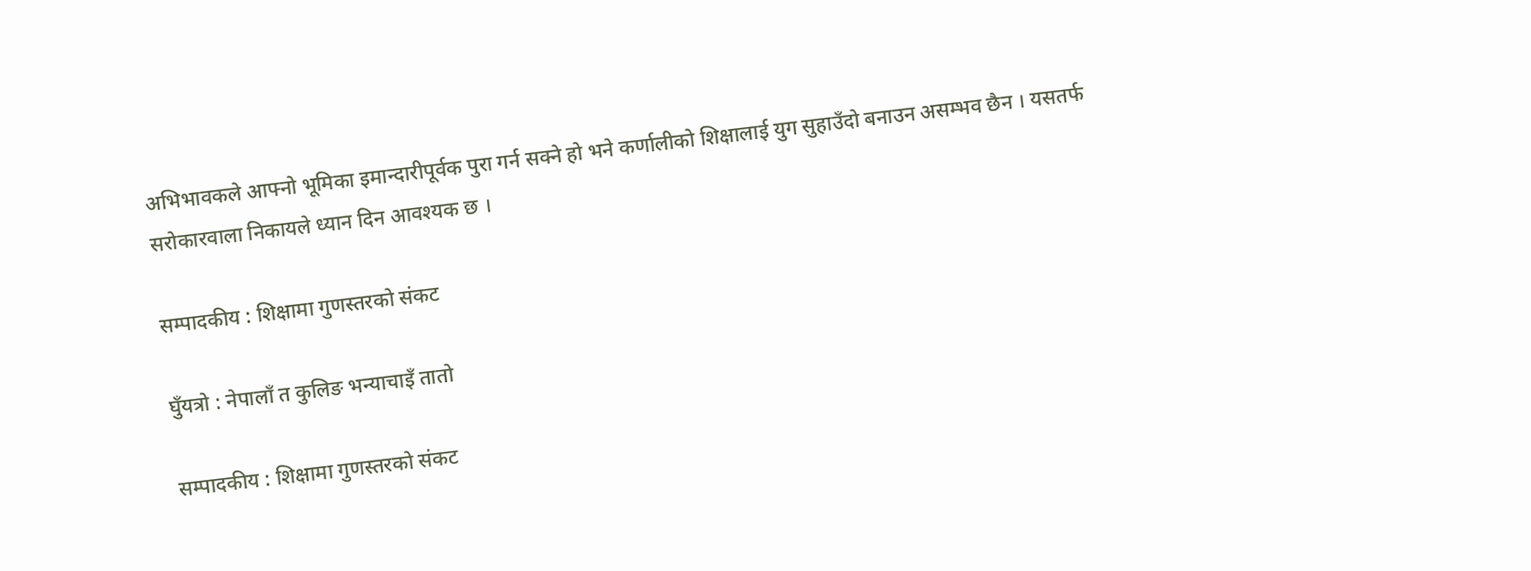अभिभावकले आफ्नो भूमिका इमान्दारीपूर्वक पुरा गर्न सक्ने हो भने कर्णालीको शिक्षालाई युग सुहाउँदो बनाउन असम्भव छैन । यसतर्फ सरोकारवाला निकायले ध्यान दिन आवश्यक छ ।

सम्पादकीय : शिक्षामा गुणस्तरको संकट

घुँयत्रो : नेपालाँ त कुलिङ भन्याचाइँ तातो

सम्पादकीय : शिक्षामा गुणस्तरको संकट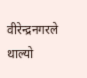वीरेन्द्रनगरले थाल्यो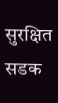सुरक्षित सडक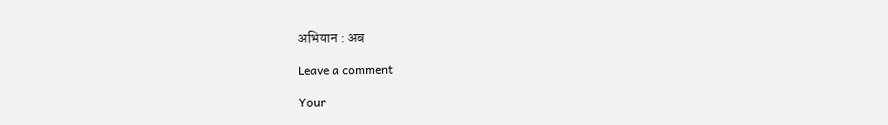अभियान : अब

Leave a comment

Your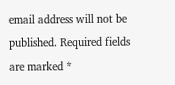email address will not be published. Required fields are marked *